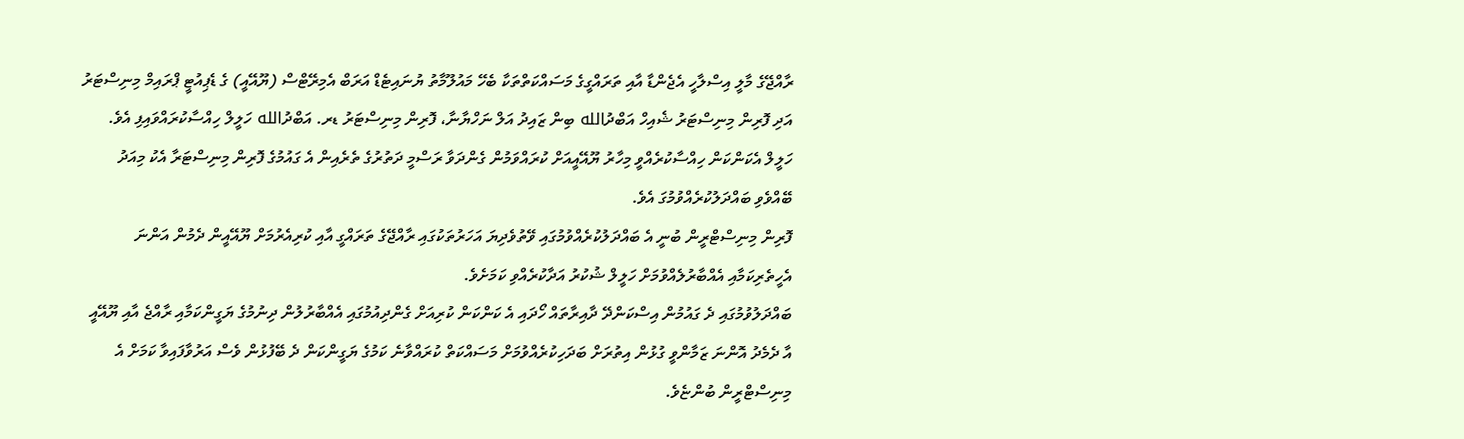ރާއްޖޭގެ މާލީ އިސްލާހީ އެޖެންޑާ އާއި ތަރައްގީގެ މަސައްކަތްތަކާ ބެހޭ މައުލޫމާތު ޔުނައިޓެޑް އަރަބް އެމިރޭޓްސް (ޔޫއޭއީ) ގެ ޑެޕިއުޓީ ޕްރައިމް މިނިސްޓަރު އަދި ފޮރިން މިނިސްޓަރު ޝެއިހް އަބްދުالله ބިން ޒައިދު އަލް ނަހްޔާނާ، ފޮރިން މިނިސްޓަރު ޑރ. އަބްދުالله ހަލީލް ހިއްސާކުރައްވައިފި އެވެ.
ހަލީލް އެކަންކަން ހިއްސާކުރެއްވީ މިހާރު ޔޫއޭއީއަށް ކުރައްވަމުން ގެންދަވާ ރަސްމީ ދަތުރުގެ ތެރެއިން އެ ގައުމުގެ ފޮރިން މިނިސްޓަރާ އެކު މިއަދު ބޭއްވެވި ބައްދަލުކުރެއްވުމުގަ އެވެ.
ފޮރިން މިނިސްޓްރީން ބުނީ އެ ބައްދަލުކުރެއްވުމުގައި ވޭތުވެދިޔަ އަހަރުތަކުގައި ރާއްޖޭގެ ތަރައްގީ އާއި ކުރިއެރުމަށް ޔޫއޭއީން ދެމުން އަންނަ އެހީތެރިކަމާއި އެއްބާރުލެއްވުމަށް ހަލީލް ޝުކުރު އަދާކުރެއްވި ކަމަށެވެ.
ބައްދަލުވުމުގައި ދެ ގައުމުން އިސްކަންދޭ ދާއިރާތައް ހޯދައި އެ ކަންކަން ކުރިއަށް ގެންދިއުމުގައި އެއްބާރުލުން ދިނުމުގެ ޔަގީންކަމާއި ރާއްޖެ އާއި ޔޫއޭއީ އާ ދެމެދު އޮންނަ ޒަމާންވީ ގުޅުން އިތުރަށް ބަދަހިކުރެއްވުމަށް މަސައްކަތް ކުރައްވާނެ ކަމުގެ ޔަގީންކަން ދެ ބޭފުޅުން ވެސް އަރުވާފައިވާ ކަމަށް އެ މިނިސްޓްރީން ބުންޏެވެ.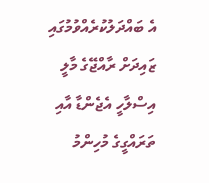އެ ބައްދަލުކުރެއްވުމުގައި ޒައިދަށް ރާއްޖޭގެ މާލީ އިސްލާހީ އެޖެންޑާ އާއި ތަރައްގީގެ މުހިންމު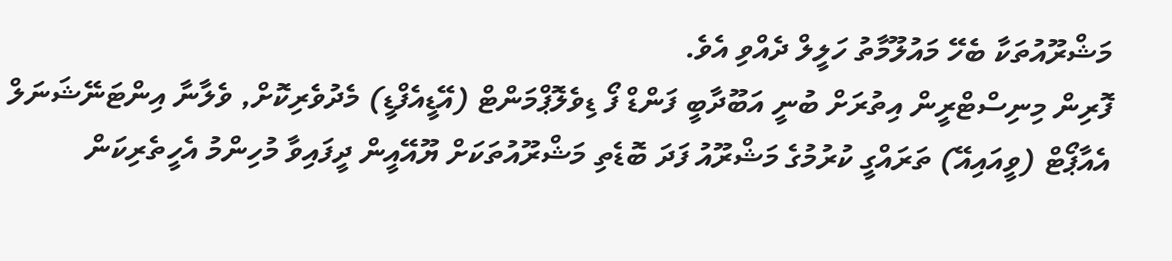މަޝްރޫއުތަކާ ބެހޭ މައުލޫމާތު ހަލީލް ދެއްވި އެވެ.
ފޮރިން މިނިސްޓްރީން އިތުރަށް ބުނީ އަބޫދާބީ ފަންޑް ފޯ ޑިވެލޮޕްމަންޓް (އޭޑީއެފްޑީ) މެދުވެރިކޮށް, ވެލާނާ އިންޓަނޭޝަނަލް އެއާޕޯޓް (ވީއައިއޭ) ތަރައްގީ ކުރުމުގެ މަޝްރޫއު ފަދަ ބޮޑެތި މަޝްރޫއުތަކަށް ޔޫއޭއީން ދީފައިވާ މުހިންމު އެހީތެރިކަން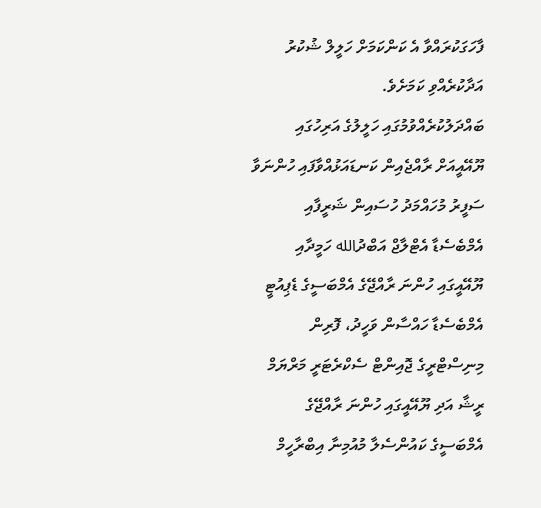ފާހަގަކުރައްވާ އެ ކަންކަމަށް ހަލީލް ޝުކުރު އަދާކުރެއްވި ކަމަށެވެ.
ބައްދަލުކުރެއްވުމުގައި ހަލީލުގެ އަރިހުގައި ޔޫއޭއީއަށް ރާއްޖެއިން ކަނޑައަޅުއްވާފައި ހުންނަވާ ސަފީރު މުހައްމަދު ހުސައިން ޝަރީފާއި އެމްބެސެޑާ އެޓްލާޖް އަބްދުالله ހަމީދާއި ޔޫއޭއީގައި ހުންނަ ރާއްޖޭގެ އެމްބަސީގެ ޑެޕިއުޓީ އެމްބެސެޑާ ހައްސާން ވަހީދު، ފޮރިން މިނިސްޓްރީގެ ޖޮއިންޓް ސެކްރެޓަރީ މަރްޔަމް ރީޝާ އަދި ޔޫއޭއީގައި ހުންނަ ރާއްޖޭގެ އެމްބަސީގެ ކައުންސެލާ މުއުމިނާ އިބްރާހީމް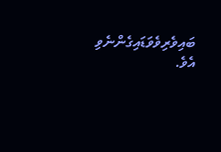ބައިވެރިވެވަޑައިގެންނެވި އެވެ.